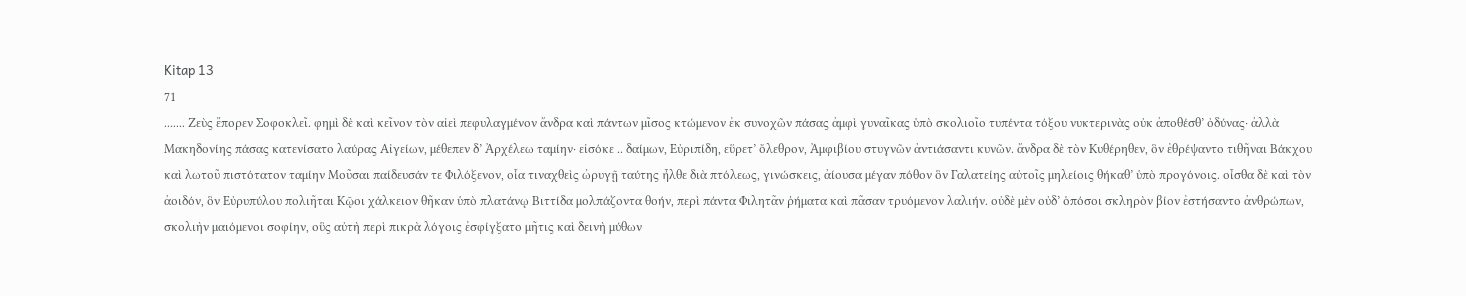Kitap 13
71
....... Ζεὺς ἔπορεν Σοφοκλεῖ. φημὶ δὲ καὶ κεῖνον τὸν αἰεὶ πεφυλαγμένον ἄνδρα καὶ πάντων μῖσος κτώμενον ἐκ συνοχῶν πάσας ἀμφὶ γυναῖκας ὑπὸ σκολιοῖο τυπέντα τόξου νυκτερινὰς οὐκ ἀποθέσθ’ ὀδύνας· ἀλλὰ Μακηδονίης πάσας κατενίσατο λαύρας Αἰγείων, μέθεπεν δ’ Ἀρχέλεω ταμίην· εἰσόκε .. δαίμων, Εὐριπίδη, εὕρετ’ ὄλεθρον, Ἀμφιβίου στυγνῶν ἀντιάσαντι κυνῶν. ἄνδρα δὲ τὸν Κυθέρηθεν, ὃν ἐθρέψαντο τιθῆναι Βάκχου καὶ λωτοῦ πιστότατον ταμίην Μοῦσαι παίδευσάν τε Φιλόξενον, οἷα τιναχθεὶς ὠρυγῇ ταύτης ἦλθε διὰ πτόλεως, γινώσκεις, ἀίουσα μέγαν πόθον ὃν Γαλατείης αὐτοῖς μηλείοις θήκαθ’ ὑπὸ προγόνοις. οἶσθα δὲ καὶ τὸν ἀοιδόν, ὃν Εὐρυπύλου πολιῆται Κῷοι χάλκειον θῆκαν ὑπὸ πλατάνῳ Βιττίδα μολπάζοντα θοήν, περὶ πάντα Φιλητᾶν ῥήματα καὶ πᾶσαν τρυόμενον λαλιήν. οὐδὲ μὲν οὐδ’ ὁπόσοι σκληρὸν βίον ἐστήσαντο ἀνθρώπων, σκολιὴν μαιόμενοι σοφίην, οὓς αὐτὴ περὶ πικρὰ λόγοις ἐσφίγξατο μῆτις καὶ δεινὴ μύθων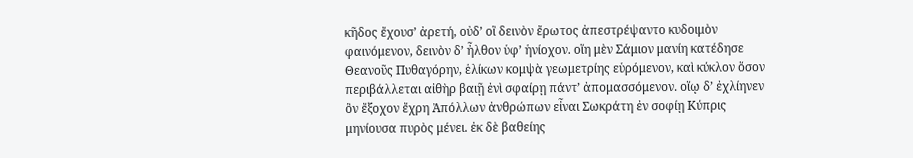κῆδος ἔχουσ’ ἀρετή, οὐδ’ οἳ δεινὸν ἔρωτος ἀπεστρέψαντο κυδοιμὸν φαινόμενον, δεινὸν δ’ ἦλθον ὑφ’ ἡνίοχον. οἵη μὲν Σάμιον μανίη κατέδησε Θεανοῦς Πυθαγόρην, ἑλίκων κομψὰ γεωμετρίης εὑρόμενον, καὶ κύκλον ὅσον περιβάλλεται αἰθὴρ βαιῇ ἐνὶ σφαίρῃ πάντ’ ἀπομασσόμενον. οἵῳ δ’ ἐχλίηνεν ὃν ἔξοχον ἔχρη Ἀπόλλων ἀνθρώπων εἶναι Σωκράτη ἐν σοφίῃ Κύπρις μηνίουσα πυρὸς μένει. ἐκ δὲ βαθείης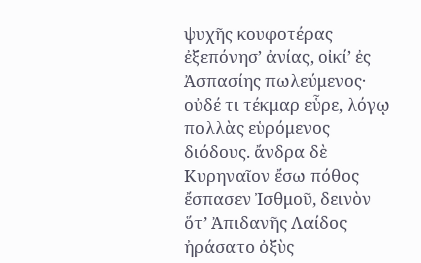ψυχῆς κουφοτέρας ἐξεπόνησ’ ἀνίας, οἰκί’ ἐς Ἀσπασίης πωλεύμενος· οὐδέ τι τέκμαρ εὗρε, λόγῳ πολλὰς εὑρόμενος διόδους. ἄνδρα δὲ Κυρηναῖον ἔσω πόθος ἔσπασεν Ἰσθμοῦ, δεινὸν ὅτ’ Ἀπιδανῆς Λαίδος ἠράσατο ὀξὺς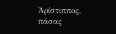Ἀρίστιππος, πάσας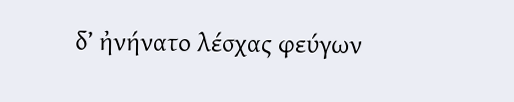δ’ ἠνήνατο λέσχας φεύγων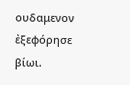ουδαμενον ἐξεφόρησε βίωι.